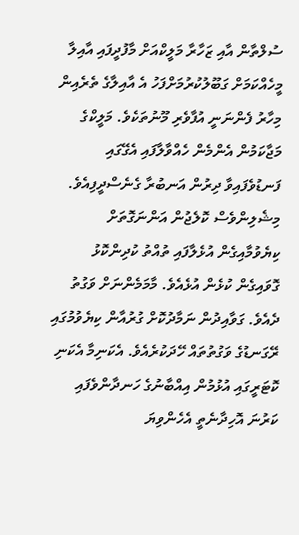ސުލްތާން އާއި ޒަހާރާ މަލީކްއަށް މާފުދީފައި އާއިލާ މީހެއްކަމަށް ގަބޫލުކުރުމަށްފަހު އެ އާއިލާގެ ތެރެއިން މިހާރު ފެންނަނީ އުފާވެރި މޫނުތަކެވެ. މަލީކްގެ މަޖާކަމުން އެންމެން ހެއްވާލާފައި އެގޭގައި ފަނޑުވެފައިވާ ދިރުން އަނބުރާ ގެނެސްދީފިއެވެ. މިޝެލިންވެސް ކޮލެޖުން އަންނަގޮތަށް ކިޔެވުމާއިގެން އުޅެލާފައި ތުއްތު ކުދިންކޮޅު ގޮވައިގެން ކުޅެން އުޅެއެވެ. މާމަމެންނަށް ވަގުތު ދެއެވެ. ގަވާއިދުން ނަމާދުކޮށް ގުރުއާން ކިޔެވުމުގައި ރޭގަނޑުގެ ވަގުތުތައް ހޭދަކުރެއެވެ. އެކަނިމާ އެކަނި ކޮޓަރީގައި އުޅުމުން އިއްބާނުގެ ހަނދާންވެފައި ކަރުނަ އޮހިދާނެތީ އެހެންވިޔަ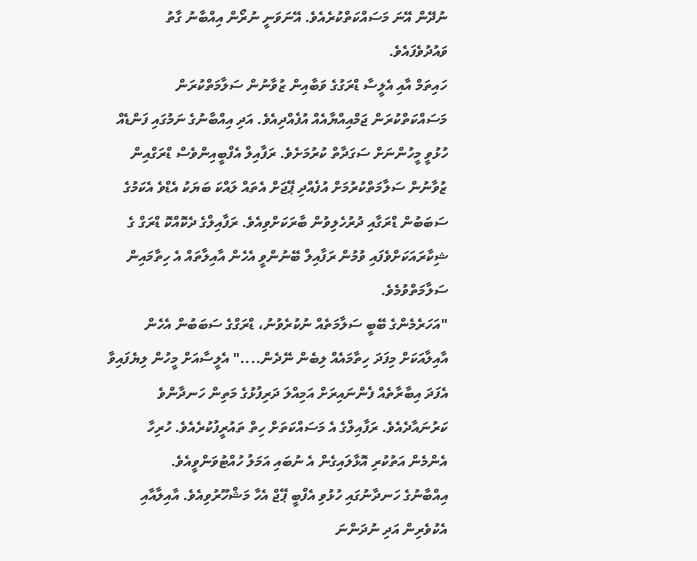ނުދޭން އޭނަ މަސައްކަތްކުރެއެވެ. އޭނަވަނީ ނުރޯން އިއްބާނު ގާތު ވައުދުވެފައެވެ.
ހައިތަމް އާއި އެލީސާ ޑްރަގުގެ ވަބާއިން ޒުވާނުން ސަލާމަތްކުރަން މަސައްކަތްކުރަން ޖަމްއިއްޔާއެއް އުފެއްދިއެވެ. އަދި އިއްބާނުގެ ނަމުގައި ފަންޑެއް ހުޅުވީ މީހުންނަށް ސަގަދާތް ކުރުމަށެވެ. ރަފާއިލް އެފްބީއިންވެސް ޑްރަގްއިން ޒުވާނުން ސަލާމަތްކުރުމަށް އުފެއްދި ޕޭޖަށް އެތައް ލައްކަ ބަޔަކު އެޑްވެ އެކަމުގެ ސަބަބުން ޑްރަގާއި ދުރުހެލިވުން ބާރަކަށްވިއެވެ. ރަފާއިލްގެ ދެކޮއްކޮ ޑްރަގް ގެ ޝިކާރައަކަށްވެފައި ވުމުން ރަފާއިލް ބޭނުންވީ އެހެން އާއިލާތައް އެ ހިތާމައިން ސަލާމަތްވުމެވެ.
"އަހަރެމެންގެ ބޭބީ ސަލާމަތެއް ނުކުރެވުނު، ޑްރަގްގެ ސަބަބުން އެހެން އާއިލާއަކަށް މިފަދަ ހިތާމައެއް ލިބެން ނޭދެން...." އެލީސާއަށް މީހުން ލިޔެފައިވާ އެފަދަ އިބާރާތެއް ފެންނައިރަށް އަމިއްލަ ދަރިފުޅުގެ މަތިން ހަނދާންވެ ކަރުނައާދެއެވެ. ރަފާއިލްގެ އެ މަސައްކަތަށް ހިތް ތައުރީފުކުރެއެވެ. ހުރިހާ އެންމެން އަތުކުރި އޮޅާލައިގެން އެ ނުބައި އަމަލު ހުއްޓުވަންވީއެވެ.
އިއްބާނުގެ ހަނދާނުގައި ހުޅުވި އެފްބީ ޕޭޖް އެހާ މަޝްހޫރުވިއެވެ. އާއިލާއާއި އެކުވެރިން އަދި ނުދަންނަ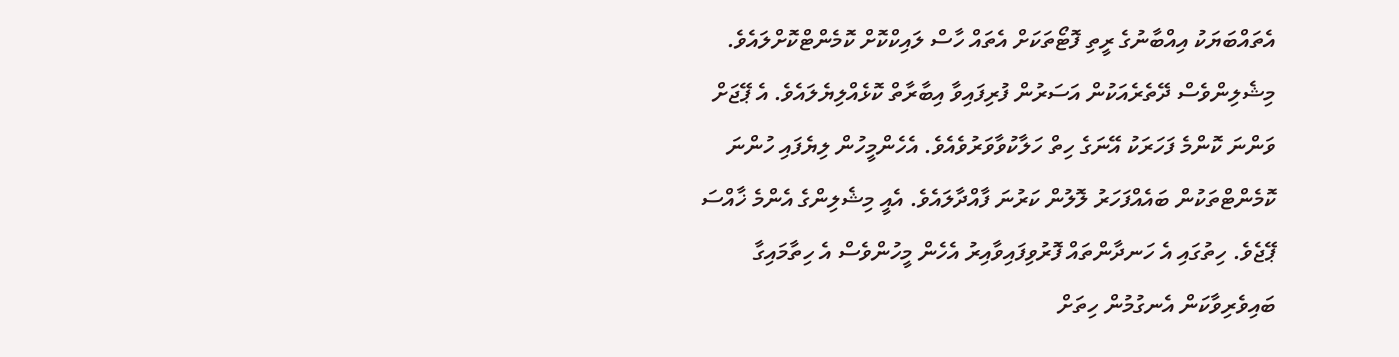އެތައްބަޔަކު އިއްބާނުގެ ރީތި ފޮޓޯތަކަށް އެތައް ހާސް ލައިކްކޮށް ކޮމެންޓްކޮށްލައެވެ. މިޝެލިންވެސް ދޭތެރެއަކުން އަސަރުން ފުރިފައިވާ އިބާރާތް ކޮޅެއްލިޔެލައެވެ. އެ ޕޭޖަށް ވަންނަ ކޮންމެ ފަހަރަކު އޭނަގެ ހިތް ހަލާކުވާވަރުވެއެވެ. އެހެންމީހުން ލިޔެފައި ހުންނަ ކޮމެންޓްތަކުން ބައެއްފަހަރު ލޮލުން ކަރުނަ ފާއްދާލައެވެ. އެއީ މިޝެލިންގެ އެންމެ ޚާއްސަ ޕޭޖެވެ. ހިތުގައި އެ ހަނދާންތައް ފޮރުވިފައިވާއިރު އެހެން މީހުންވެސް އެ ހިތާމައިގާ ބައިވެރިވާކަން އެނގުމުން ހިތަށް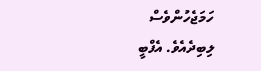ހަމަޖެހުންވެސް ލިބިދެއެވެ. އެފްބީ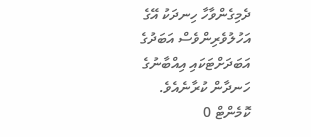ދެމިގެންވާހާ ހިނދަކު އޭގެ އަހުލުވެރިންވެސް އަބަދުގެ އަބަދަށްޓަކައި އިއްބާނުގެ ހަނދާން ކުރާނެއެވެ.
ކޮމެންޓް 0